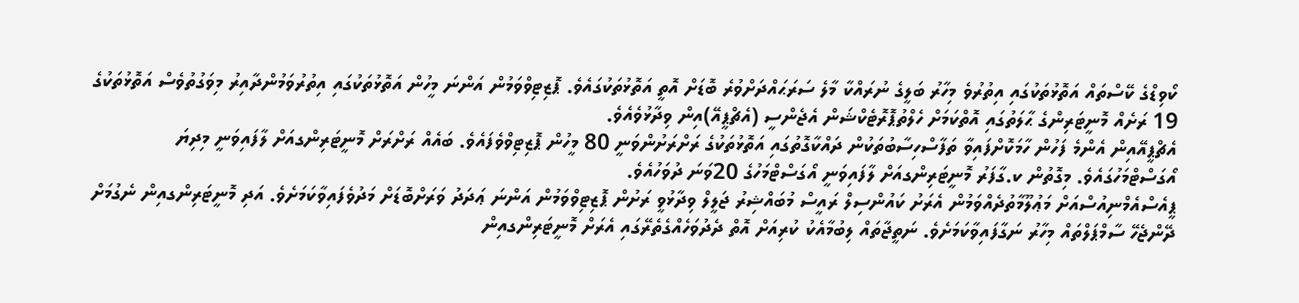ކޯވިޑްގެ ކޭސްތައް އަތޮޅުތަކުގައި އިތުރުވެ މިހާރު ބަލީގެ ނުރައްކާ މާލެ ސަރަޙައްދަށްވުރެ ބޮޑަށް އޮތީ އަތޮޅުތަކުގައެވެ. ޕޮޒިޓިވްވަމުން އަންނަ މީހުން އަތޮޅުތަކުގައި އިތުރުވަމުންދާއިރު މިވަގުތުވެސް އަތޮޅުތަކުގެ 19 ރަށެއް މޮނީޓަރިންގެ ޙާލަތުގައި އޮތްކަމަށް ހެލްތުޕޮރޮޓެކްޝަން އެޖެންސީ (އެޗްޕީއޭ)އިން ވިދާޅުވެއެވެ.
އެޗްޕީއޭއިން އެންމެ ފަހުން ހާމަކޮށްފައިވާ ތަފާސްހިސާބުތަކުން ދައްކާގޮތުގައި އަތޮޅުތަކުގެ ރަށްރަށުންވަނީ 80 މީހުން ޕޮޒިޓިވްވެފައެވެ. ބައެއް ރަށްރަށް މޮނީޓަރިންގއަށް ލާފައިވަނީ މިދިޔަ އޯގަސްޓްމަހުގައެވެ. މިގޮތުން ކ.ގާފަރު މޮނީޓަރިންގއަށް ލާފައިވަނީ އޯގަސްޓްމަހުގެ 20ވަނަ ދުވަހުއެވެ.
ޕީއެސްއެމްނިއުސްއަށް މަޢުލޫމާތުދެއްވަމުން އެރަށު ކައުންސިލް ރައީސް މުބައްޝިރު ޖަލީލް ވިދާޅުވީ ރަށުން ޕޮޒިޓިވްވަމުން އަންނަ ޢަދަދު ވަރަށްބޮޑަށް މަދުވެފައިވާކަމަށެވެ. އަދި މޮނީޓަރިންގއިން ނެގުމަށް ދޭންޖެހޭ ސާމްޕަލްތައް މިހާރު ނަގާފައިވާކަމަށެވެ. ނަތީޖާތައް ލިބުމާއެކު ކުރިއަށް އޮތް ދެދުވަހެއްގެތެރޭގައި އެރަށް މޮނީޓަރިންގއިން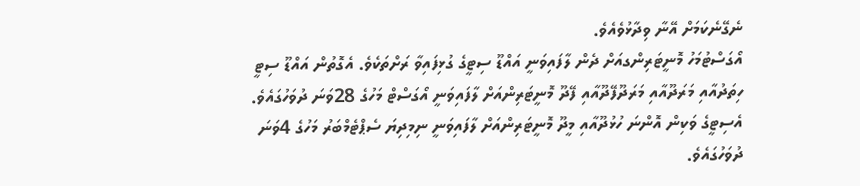ނެގޭނެކަމަށް އޭނާ ވިދާޅުވެއެވެ.
އޯގަސްޓުމަހު މޮނީޓަރިންގއަށް ދެން ލާފައިވަނީ އައްޑޫ ސިޓީގެ ގުޅިފައިވާ ރަށްތަކެވެ. އެގޮތުން އައްޑޫ ސިޓީ ހިތަދުއާއި މަރަދޫއާއި މަރަދޫފޭދޫއާއި ފޭދޫ މޮނީޓަރިންއަށް ލާފައިވަނީ އޯގަސްޓް މަހުގެ 28ވަނަ ދުވަހުގައެވެ. އެސިޓީގެ ވަކިން އޮންނަ ހުޅުދޫއާއި މީދޫ މޮނީޓަރިންއަށް ލާފައިވަނީ ނިމިދިޔަ ސެޕްޓެމްބަރު މަހުގެ 4ވަނަ ދުވަހުގައެވެ.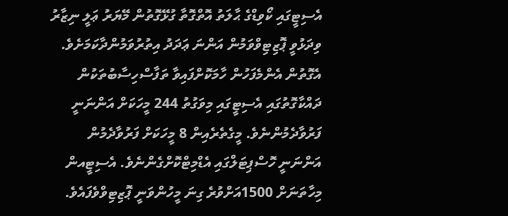އެސިޓީގައި ކޯވިޑްގެ ޙާލަތު އޮތްގޮތާ ގުޅޭގޮތުން މޭޔަރު ޢަލީ ނިޒާރު ވިދަޅުވީ ޕޮޒިޓިވްވަމުން އަންނަ ޢަދަދު އިތުރުވަމުންދާކަމަށެވެ. އެގޮތުން އެންމެފަހުން ހާމަކޮށްފައިވާ ތަފާސްހިސާބުތަކުން ދައްކާގޮތުގައި އެސިޓީގައި މިވަގުތު 244 މީހަކަށް އަންނަނީ ފަރުވާދެމުންނެވެ. މީގެތެރެއިން 8 މީހަކަށް ފަރުވާދެމުން އަންނަނީ ހޮސްޕިޓަލްގައި އެޑްމިޓްކޮށްގެންނެވެ. އެސިޓީއން މިހާތަނަށް 1500އަށްވުރެ ގިނަ މީހުންވަނީ ޕޮޒިޓިވްވެފައެވެ.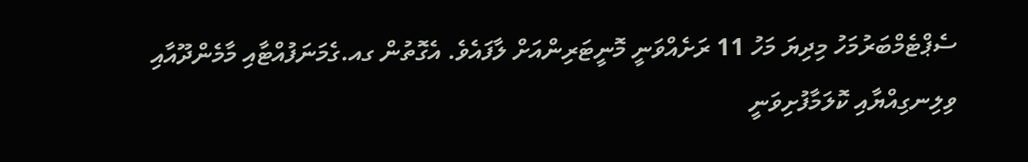ސެޕްޓެމްބަރުމަހު މިދިޔަ މަހު 11 ރަށެއްވަނީ މޮނީޓަރިންއަށް ލާފައެވެ. އެގޮތުން ގއ.ގެމަނަފުއްޓާއި މާމެންދޫއާއި ވިލިނގިއްޔާއި ކޮލަމާފުށިވަނީ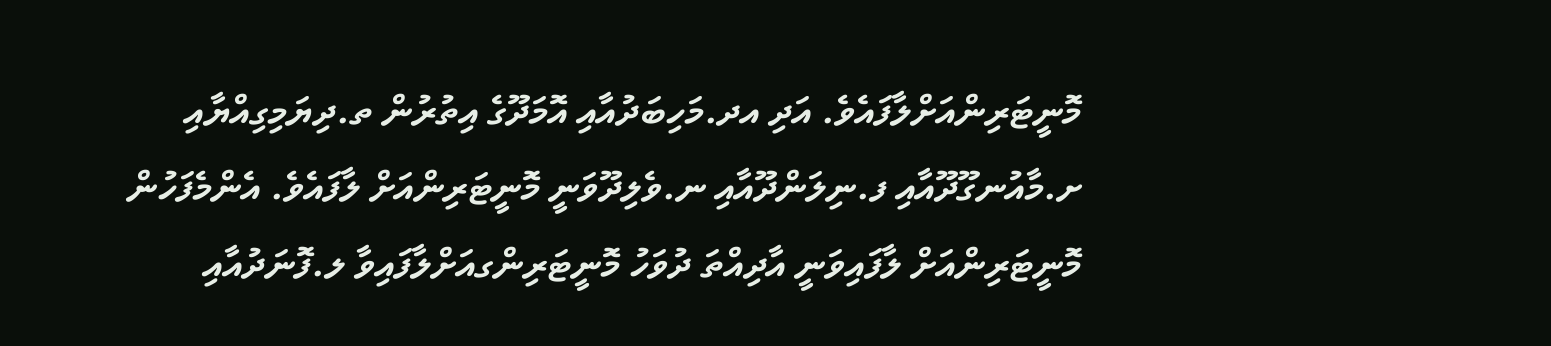މޮނީޓަރިންއަށްލާފައެވެ. އަދި އދ.މަހިބަދުއާއި އޮމަދޫގެ އިތުރުން ތ.ދިޔަމިގިއްޔާއި ށ.މާއުނގޫދޫއާއި ފ.ނިލަންދޫއާއި ނ.ވެލިދޫވަނީ މޮނީޓަރިންއަށް ލާފައެވެ. އެންމެފަހުން މޮނީޓަރިންއަށް ލާފައިވަނީ އާދިއްތަ ދުވަހު މޮނީޓަރިންގއަށްލާފައިވާ ލ.ފޮނަދުއާއި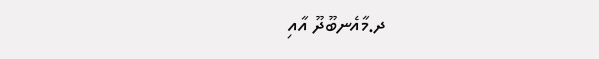ދ.މާއެނބޫދޫ އާއި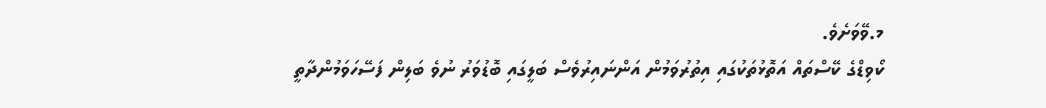މ.ވޭވަށެވެ.
ކޯވިޑްގެ ކޭސްތައް އަތޮޅުތަކުގައި އިތުރުވަމުން އަންނައިރުވެސް ބަލީގައި ބޮޑުވަރު ނުވެ ބަލިން ފަސޭހަވަމުންދާތީ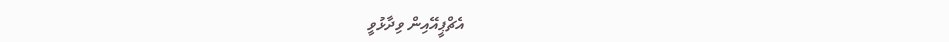އެޗްޕީއޭއިން ވިދާޅުވީ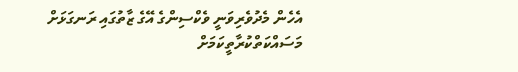އެހެން މެދުވެރިވަނީ ވެކްސިންގެ އޭގެ ޒާތުގައި ރަނގަޅަށް މަސައްކަތްކުރާތީކަމަށް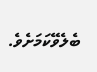ބެލެވޭކަމަށެވެ.